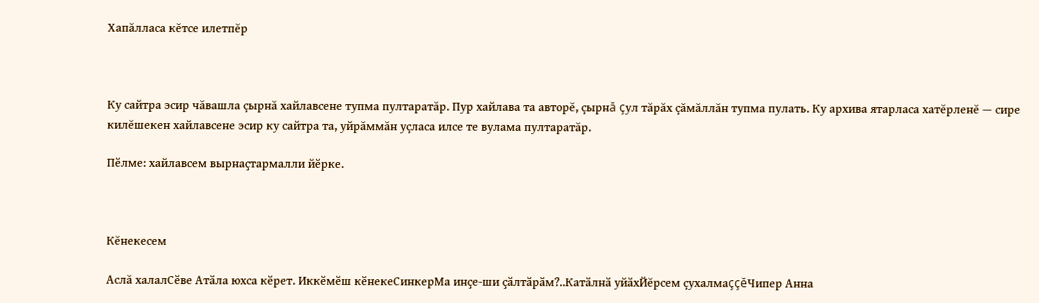Хапăлласа кĕтсе илетпĕр



Ку сайтра эсир чăвашла çырнă хайлавсене тупма пултаратăр. Пур хайлава та авторĕ, çырнă çул тăрăх çăмăллăн тупма пулать. Ку архива ятарласа хатĕрленĕ — сире килĕшекен хайлавсене эсир ку сайтра та, уйрăммăн уçласа илсе те вулама пултаратăр.

Пӗлме: хайлавсем вырнаҫтармалли йӗрке.



Кĕнекесем

Аслă халалСӗве Атӑла юхса кӗрет. Иккӗмӗш кӗнекеСинкерМа инҫе-ши ҫӑлтӑрӑм?..Катӑлнӑ уйӑхЙĕрсем çухалмаççĕЧипер Анна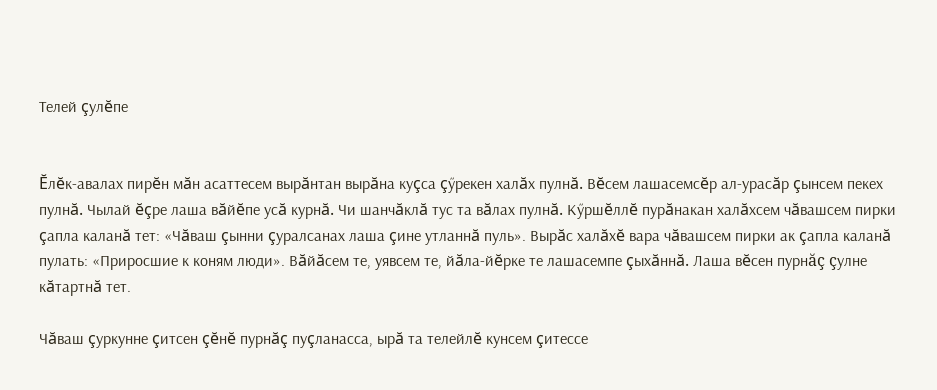Телей çулĕпе


Ĕлĕк-авалах пирĕн мăн асаттесем вырăнтан вырăна куçса çӳрекен халăх пулнă. Вĕсем лашасемсĕр ал-урасăр çынсем пекех пулнă. Чылай ĕçре лаша вăйĕпе усă курнă. Чи шанчăклă тус та вăлах пулнă. Кӳршĕллĕ пурăнакан халăхсем чăвашсем пирки çапла каланă тет: «Чăваш çынни çуралсанах лаша çине утланнă пуль». Вырăс халăхĕ вара чăвашсем пирки ак çапла каланă пулать: «Приросшие к коням люди». Вăйăсем те, уявсем те, йăла-йĕрке те лашасемпе çыхăннă. Лаша вĕсен пурнăç çулне кăтартнă тет.

Чăваш çуркунне çитсен çĕнĕ пурнăç пуçланасса, ырă та телейлĕ кунсем çитессе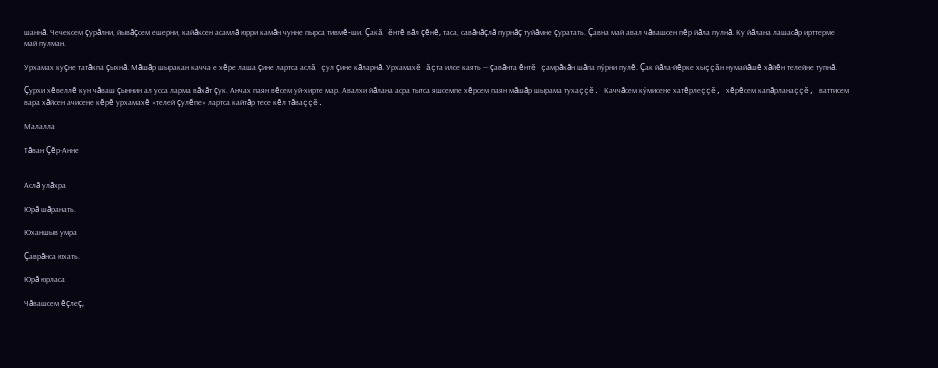шаннă. Чечексем çурăлни, йывăçсем ешерни, кайăксен асамлă юрри камăн чунне пырса тивмĕ-ши. Çакă ĕнтĕ вăл çĕнĕ, таса, савăнăçлă пурнăç туйăмне çуратать. Çавна май авал чăвашсен пĕр йăла пулнă. Ку йăлана лашасăр ирттерме май пулман.

Урхамах куçне татăкпа çыхнă. Мăшăр шыракан качча е хĕре лаша çине лартса аслă çул çине кăларнă. Урхамахĕ ăçта илсе каять — çавăнта ĕнтĕ çамрăкăн шăпа пӳрни пулĕ. Çак йăла-йĕрке хыççăн нумайăшĕ хăйĕн телейне тупнă.

Çурхи хĕвеллĕ кун чăваш çыннин ал усса ларма вăхăт çук. Анчах паян вĕсем уй-хирте мар. Авалхи йăлана асра тытса яшсемпе хĕрсем паян мăшăр шырама тухаççĕ. Каччăсем кӳмисене хатĕрлеççĕ, хĕрĕсем капăрланаççĕ, ваттисем вара хăйсен ачисене кĕрĕ урхамахĕ «телей çулĕпе» лартса кайтăр тесе кĕл тăваççĕ.

Малалла

Тăван Çĕр-Анне


Аслă улăхра

Юрă шăранать.

Юханшыв умра

Çаврăнса юхать.

Юрă юрласа

Чăвашсем ĕçлеç,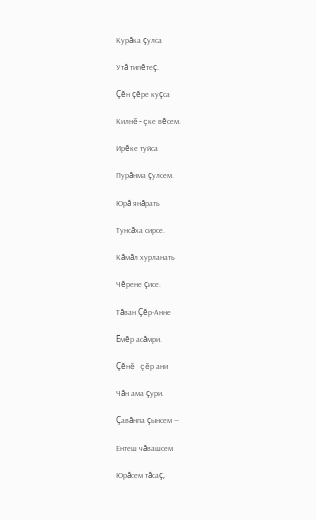Курăка çулса

Утă типĕтеç.

Çĕн çĕре куçса

Килнĕ-çке вĕсем.

Ирĕке туйса

Пурăнма çулсем.

Юрă янăрать

Тунсăха сирсе.

Кăмăл хурланать

Чĕрене çисе.

Тăван Çĕр-Анне

Ĕмĕр асăмри.

Çĕнĕ çĕр ани

Чăн ама çури.

Çавăнпа çынсем —

Ентеш чăвашсем

Юрăсем тăсаç,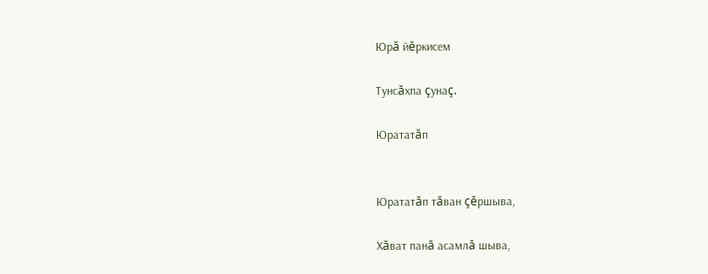Юрă йĕркисем

Тунсăхпа çунаç.

Юрататăп


Юрататăп тăван çĕршыва,

Хăват панă асамлă шыва,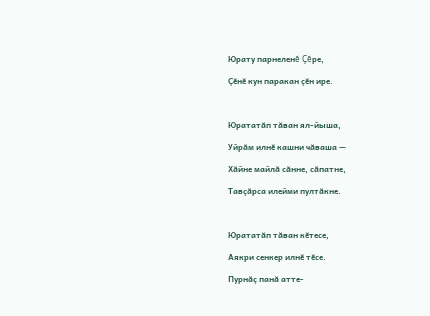Юрату парнеленĕ Çĕре,

Çĕнĕ кун паракан çĕн ире.



Юрататăп тăван ял-йыша,

Уйрăм илнĕ кашни чăваша —

Хăйне майлă сăнне, сăпатне,

Тавçăрса илейми пултăкне.



Юрататăп тăван кĕтесе,

Аякри сенкер илнĕ тĕсе.

Пурнăç панă атте-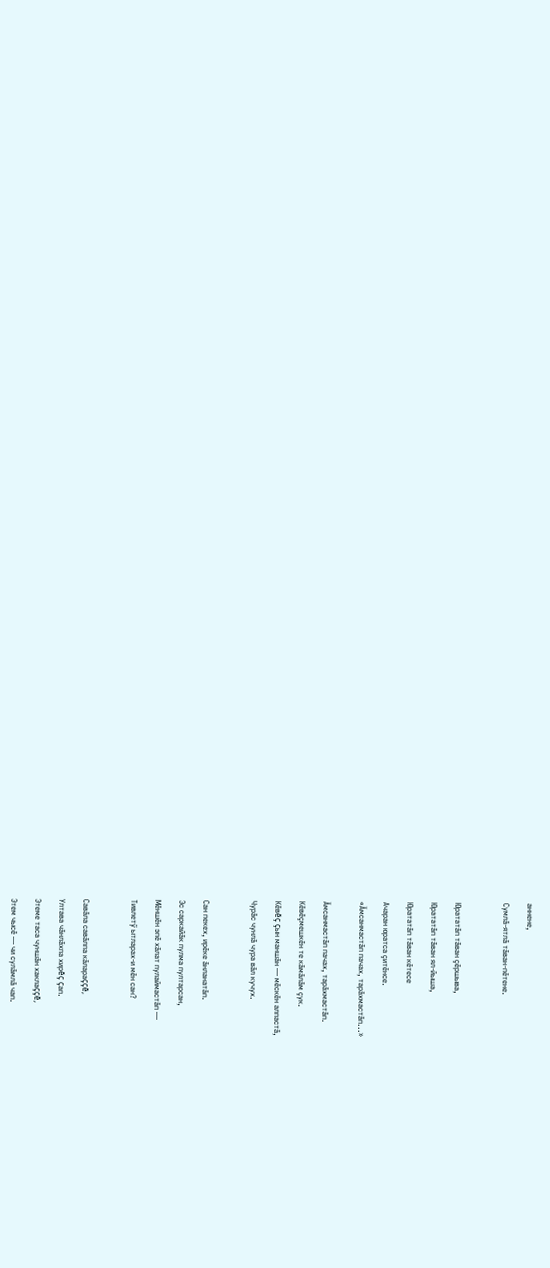аннене,

Сумлă-ятлă тăван-пĕтене.



Юрататăп тăван çĕршыва,

Юрататăп тăван ял-йыша,

Юрататăп тăван кĕтесе

Ачаран юратса çитĕнсе.

«Ăмсанмастăп пачах, тарăхмастăп...»


Ăмсанмастăп пачах, тарăхмастăп.

Кĕвĕçмешкĕн те кăмăлăм çук.

Кĕвĕç çын маншăн — мĕскĕн алпастă,

Чурăс чунлă чура вăл кучух.



Сан пекех, ирĕке ăнланатăп.

Эс саркайăк пулма пултарсан,

Мĕншĕн эпĕ хăлат пулаймастăп —

Тивлетӳ ытларах-и мĕн сан?



Савăла савăлпа кăлараççĕ,

Ултава чăнлăхпа хирĕç çап.

Этеме таса чуншăн хаклаççĕ,

Этем чысĕ — чи сулăмлă чап.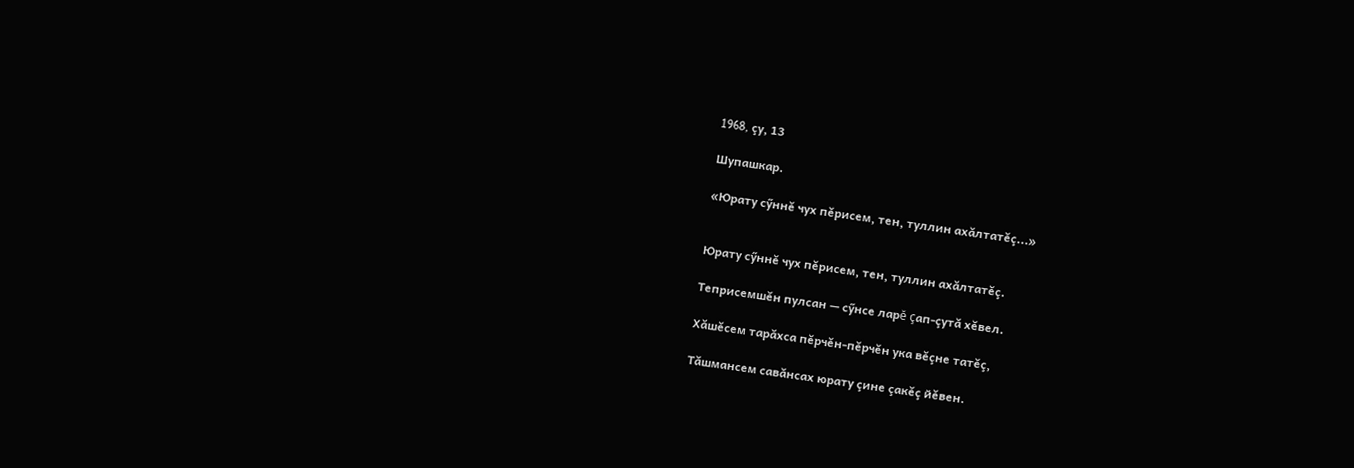1968, çу, 13

Шупашкар.

«Юрату сӳннĕ чух пĕрисем, тен, туллин ахăлтатĕç...»


Юрату сӳннĕ чух пĕрисем, тен, туллин ахăлтатĕç.

Теприсемшĕн пулсан — сӳнсе ларĕ çап-çутă хĕвел.

Хăшĕсем тарăхса пĕрчĕн-пĕрчĕн ука вĕçне татĕç,

Тăшмансем савăнсах юрату çине çакĕç йĕвен.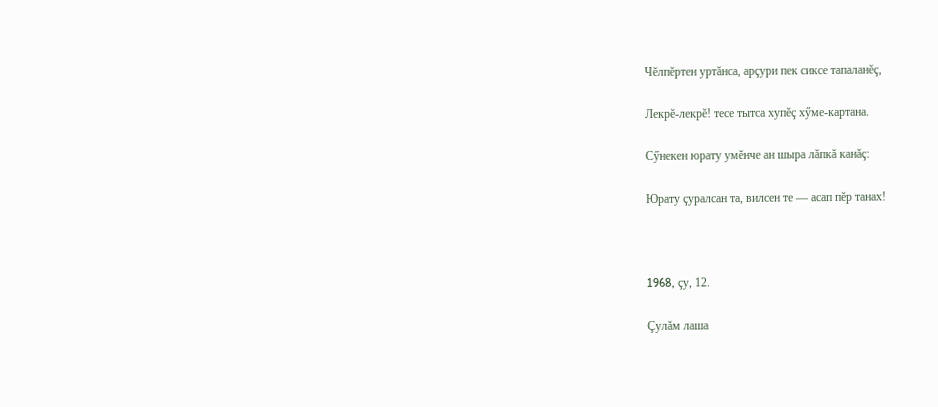Чĕлпĕртен уртăнса, арçури пек сиксе тапаланĕç,

Лекрĕ-лекрĕ! тесе тытса хупĕç хӳме-картана.

Сӳнекен юрату умĕнче ан шыра лăпкă канăç:

Юрату çуралсан та, вилсен те — асап пĕр танах!



1968, çу, 12.

Çулăм лаша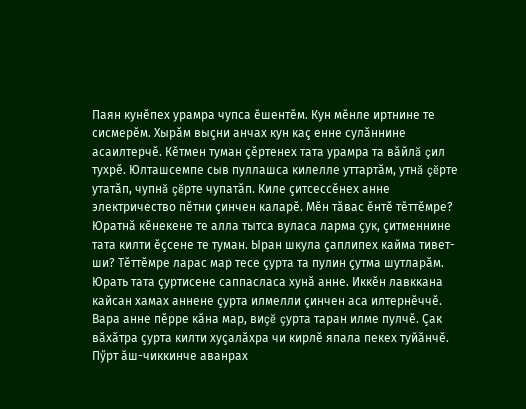Паян кунĕпех урамра чупса ĕшентĕм. Кун мĕнле иртнине те сисмерĕм. Хырăм выçни анчах кун каç енне сулăннине асаилтерчĕ. Кĕтмен туман çĕртенех тата урамра та вăйлă çил тухрĕ. Юлташсемпе сыв пуллашса килелле уттартăм, утнă çĕрте утатăп, чупнă çĕрте чупатăп. Киле çитсессĕнех анне электричество пĕтни çинчен каларĕ. Мĕн тăвас ĕнтĕ тĕттĕмре? Юратнă кĕнекене те алла тытса вуласа ларма çук, çитменнине тата килти ĕçсене те туман. Ыран шкула çаплипех кайма тивет-ши? Тĕттĕмре ларас мар тесе çурта та пулин çутма шутларăм. Юрать тата çуртисене саппасласа хунă анне. Иккĕн лавккана кайсан хамах аннене çурта илмелли çинчен аса илтернĕччĕ. Вара анне пĕрре кăна мар, виçĕ çурта таран илме пулчĕ. Çак вăхăтра çурта килти хуçалăхра чи кирлĕ япала пекех туйăнчĕ. Пӳрт ăш-чиккинче аванрах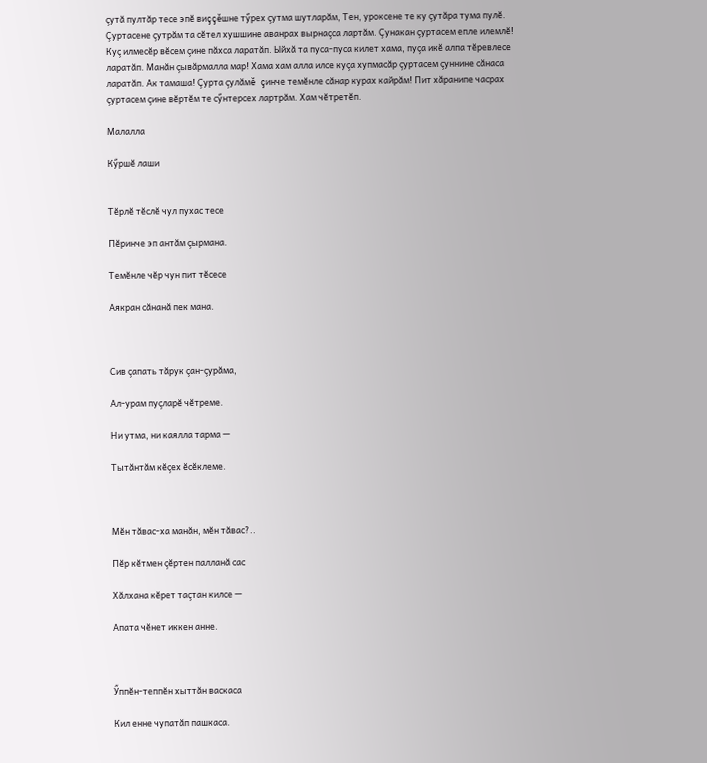çутă пултăр тесе эпĕ виççĕшне тӳрех çутма шутларăм, Тен, уроксене те ку çутăра тума пулĕ. Çуртасене çутрăм та сĕтел хушшине аванрах вырнаçса лартăм. Çунакан çуртасем епле илемлĕ! Куç илмесĕр вĕсем çине пăхса ларатăп. Ыйхă та пуса-пуса килет хама, пуçа икĕ алпа тĕревлесе ларатăп. Манăн çывăрмалла мар! Хама хам алла илсе куçа хупмасăр çуртасем çуннине сăнаса ларатăп. Ак тамаша! Çурта çулăмĕ çинче темĕнле сăнар курах кайрăм! Пит хăранипе часрах çуртасем çине вĕртĕм те сӳнтерсех лартрăм. Хам чĕтретĕп.

Малалла

Кӳршĕ лаши


Тĕрлĕ тĕслĕ чул пухас тесе

Пĕринче эп антăм çырмана.

Темĕнле чĕр чун пит тĕсесе

Аякран сăнанă пек мана.



Сив çапать тăрук çан-çурăма,

Ал-урам пуçларĕ чĕтреме.

Ни утма, ни каялла тарма —

Тытăнтăм кĕçех ĕсĕклеме.



Мĕн тăвас-ха манăн, мĕн тăвас?..

Пĕр кĕтмен çĕртен палланă сас

Хăлхана кĕрет таçтан килсе —

Апата чĕнет иккен анне.



Ӳппĕн-теппĕн хыттăн васкаса

Кил енне чупатăп пашкаса.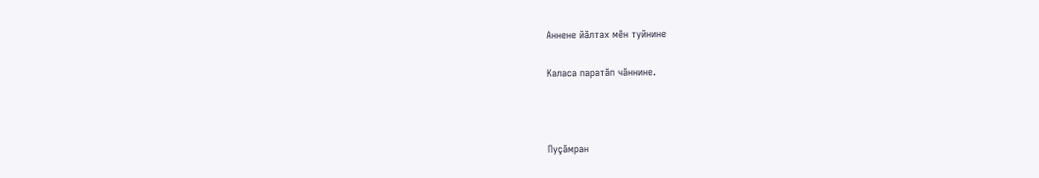Аннене йăлтах мĕн туйнине

Каласа паратăп чăннине.



Пуçăмран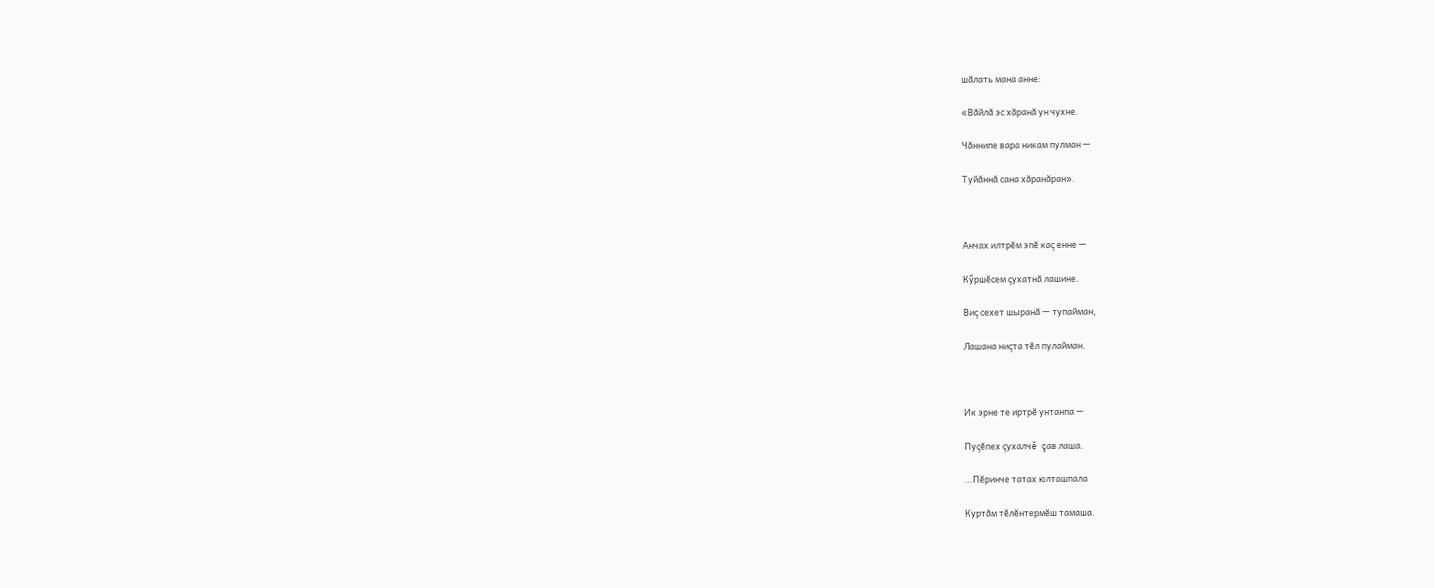шăлать мана анне:

«Вăйлă эс хăранă ун чухне.

Чăннипе вара никам пулман —

Туйăннă сана хăранăран».



Анчах илтрĕм эпĕ каç енне —

Кӳршĕсем çухатнă лашине.

Виç сехет шыранă — тупайман,

Лашана ниçта тĕл пулайман.



Ик эрне те иртрĕ унтанпа —

Пуçĕпех çухалчĕ çав лаша.

…Пĕринче татах юлташпала

Куртăм тĕлĕнтермĕш тамаша.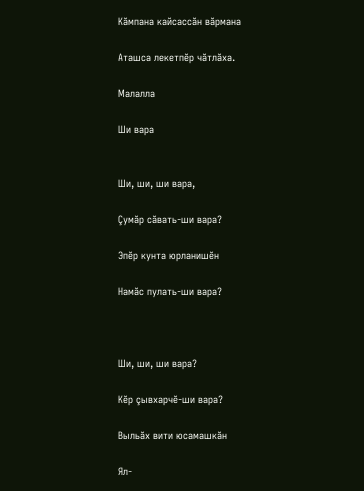Кăмпана кайсассăн вăрмана

Аташса лекетпĕр чăтлăха.

Малалла

Ши вара


Ши, ши, ши вара,

Çумăр сăвать-ши вара?

Эпĕр кунта юрланишĕн

Намăс пулать-ши вара?



Ши, ши, ши вара?

Кĕр çывхарчĕ-ши вара?

Выльăх вити юсамашкăн

Ял-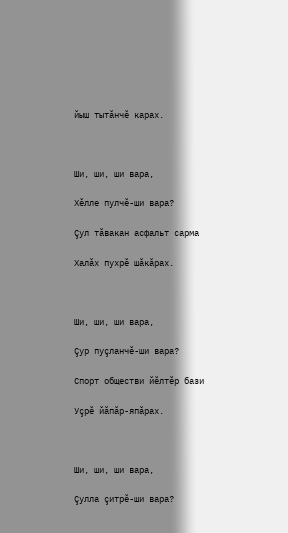йыш тытăнчĕ карах.



Ши, ши, ши вара,

Хĕлле пулчĕ-ши вара?

Çул тăвакан асфальт сарма

Халăх пухрĕ шăкăрах.



Ши, ши, ши вара,

Çур пуçланчĕ-ши вара?

Спорт обществи йĕлтĕр бази

Уçрĕ йăпăр-япăрах.



Ши, ши, ши вара,

Çулла çитрĕ-ши вара?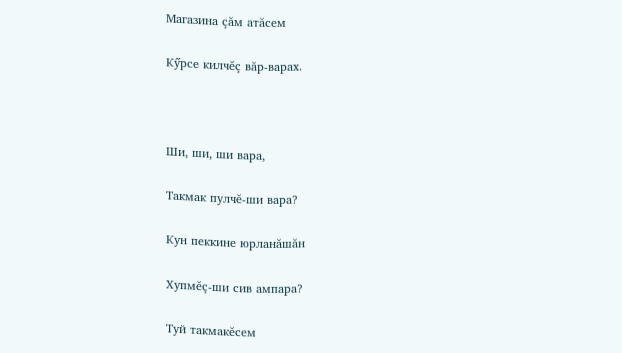Магазина çăм атăсем

Кӳрсе килчĕç вăр-варах.



Ши, ши, ши вара,

Такмак пулчĕ-ши вара?

Кун пеккине юрланăшăн

Хупмĕç-ши сив ампара?

Туй такмакĕсем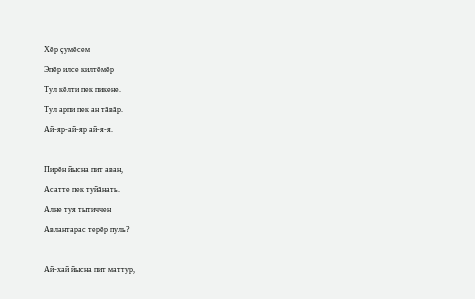Хĕр çумĕсем

Эпĕр илсе килтĕмĕр

Тул кĕлти пек пикене.

Тул арпи пек ан тăвăр.

Ай-яр-ай-яр ай-я-я.



Пирĕн йысна пит аван,

Асатте пек туйăнать.

Алне туя тытиччен

Авлантарас терĕр пуль?



Ай-хай йысна пит маттур,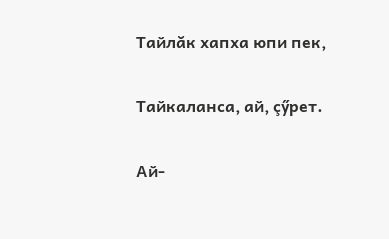Тайлăк хапха юпи пек,

Тайкаланса, ай, çӳрет.

Ай-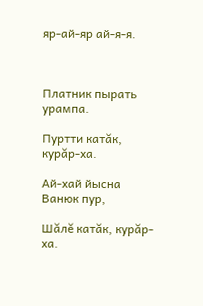яр-ай-яр ай-я-я.



Платник пырать урампа.

Пуртти катăк, курăр-ха.

Ай-хай йысна Ванюк пур,

Шăлĕ катăк, курăр-ха.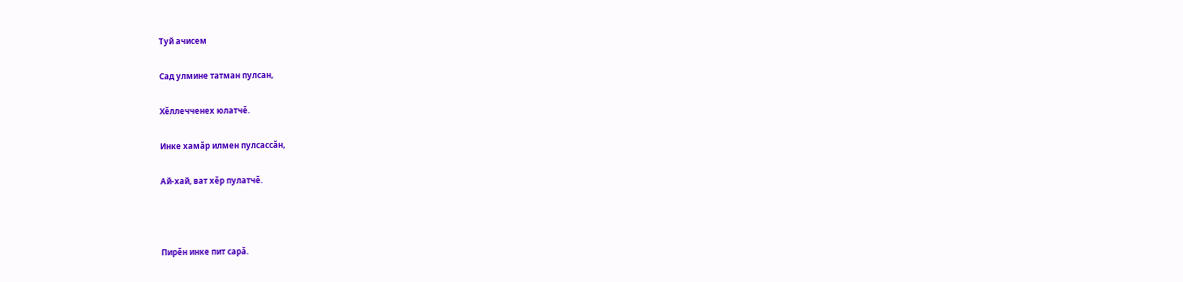Туй ачисем

Сад улмине татман пулсан,

Хĕллечченех юлатчĕ.

Инке хамăр илмен пулсассăн,

Ай-хай, ват хĕр пулатчĕ.



Пирĕн инке пит сарă.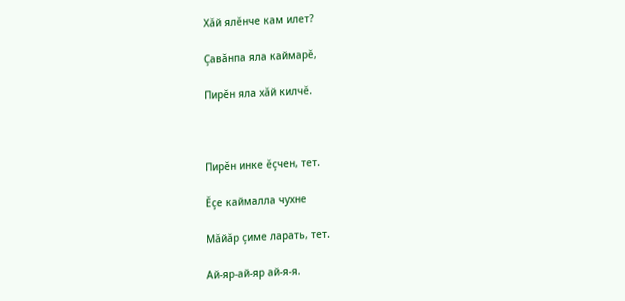Хăй ялĕнче кам илет?

Çавăнпа яла каймарĕ,

Пирĕн яла хăй килчĕ.



Пирĕн инке ĕçчен, тет.

Ĕçе каймалла чухне

Мăйăр çиме ларать, тет.

Ай-яр-ай-яр ай-я-я.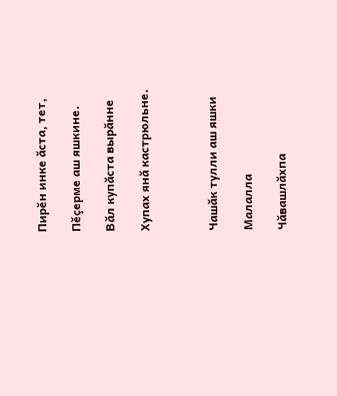Пирĕн инке ăста, тет,

Пĕçерме аш яшкине.

Вăл купăста вырăнне

Хупах янă кастрюльне.



Чашăк тулли аш яшки

Малалла

Чăвашлăхпа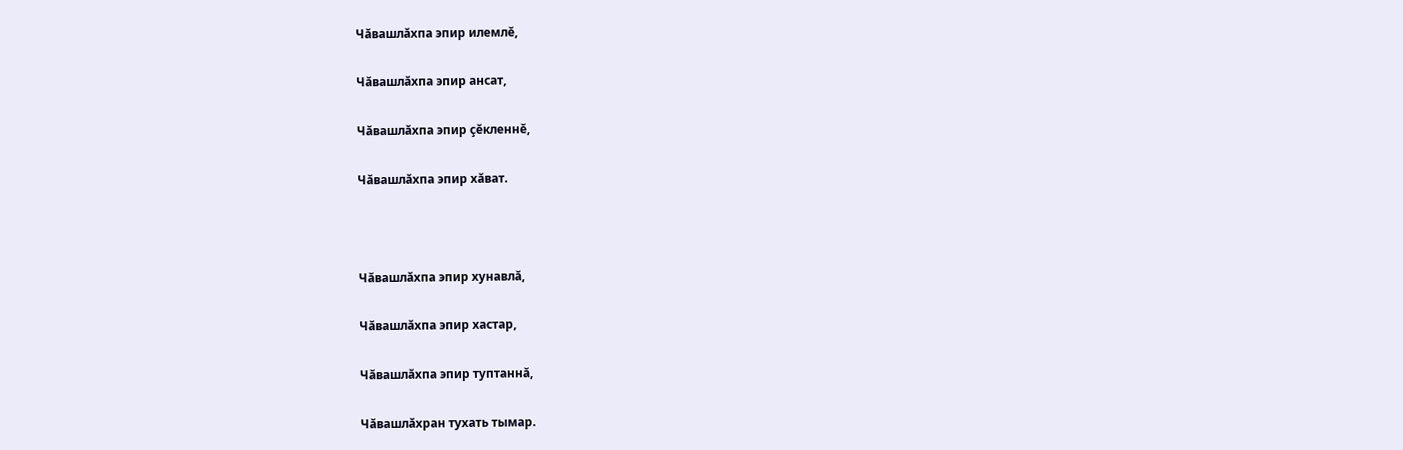Чăвашлăхпа эпир илемлĕ,

Чăвашлăхпа эпир ансат,

Чăвашлăхпа эпир çĕкленнĕ,

Чăвашлăхпа эпир хăват.



Чăвашлăхпа эпир хунавлă,

Чăвашлăхпа эпир хастар,

Чăвашлăхпа эпир туптаннă,

Чăвашлăхран тухать тымар.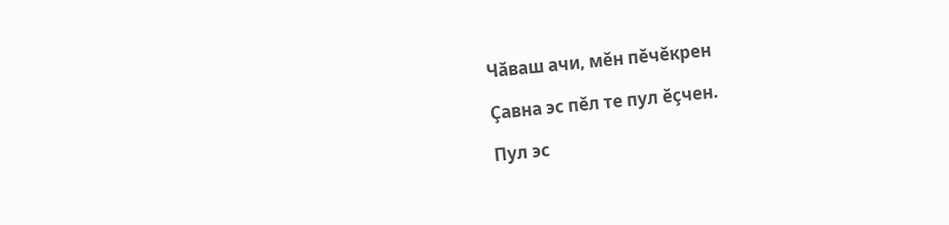Чăваш ачи, мĕн пĕчĕкрен

Çавна эс пĕл те пул ĕçчен.

Пул эс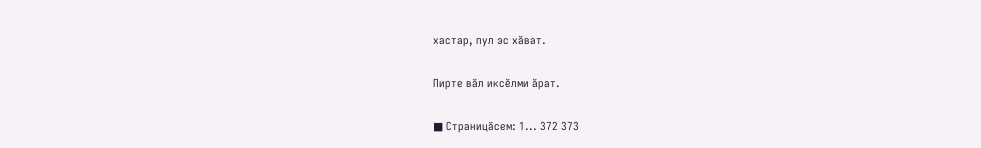хастар, пул эс хăват.

Пирте вăл иксĕлми ăрат.

■ Страницăсем: 1... 372 373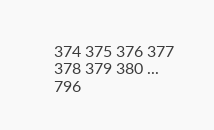374 375 376 377 378 379 380 ... 796